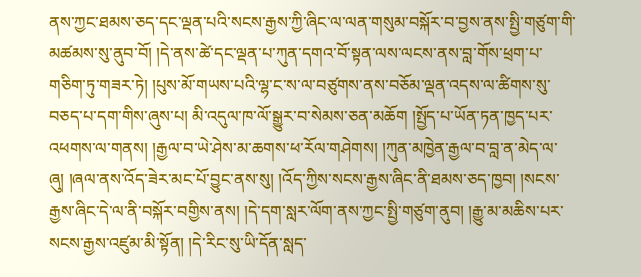ནས་ཀྱང་ཐམས་ཅད་དང་ལྡན་པའི་སངས་རྒྱས་ཀྱི་ཞིང་ལ་ལན་གསུམ་བསྐོར་བ་བྱས་ནས་སྤྱི་གཙུག་གི་མཚམས་སུ་ནུབ་བོ། །དེ་ནས་ཚེ་དང་ལྡན་པ་ཀུན་དགའ་བོ་སྟན་ལས་ལངས་ནས་བླ་གོས་ཕྲག་པ་གཅིག་ཏུ་གཟར་ཏེ། །པུས་མོ་གཡས་པའི་ལྷ་ང་ས་ལ་བཙུགས་ནས་བཅོམ་ལྡན་འདས་ལ་ཚིགས་སུ་བཅད་པ་དག་གིས་ཞུས་པ། མི་འདུལ་ཁ་ལོ་སྒྱུར་བ་སེམས་ཅན་མཆོག །སྤྱོད་པ་ཡོན་ཏན་ཁྱད་པར་འཕགས་ལ་གནས། །རྒྱལ་བ་ཡེ་ཤེས་མ་ཆགས་ཕ་རོལ་གཤེགས། །ཀུན་མཁྱེན་རྒྱལ་བ་བླ་ན་མེད་ལ་ཞུ། །ཞལ་ནས་འོད་ཟེར་མང་པོ་བྱུང་ནས་སུ། །འོད་ཀྱིས་སངས་རྒྱས་ཞིང་ནི་ཐམས་ཅད་ཁྱབ། །སངས་རྒྱས་ཞིང་དེ་ལ་ནི་བསྐོར་བགྱིས་ནས། །དེ་དག་སླར་ལོག་ནས་ཀྱང་སྤྱི་གཙུག་ནུབ། །རྒྱུ་མ་མཆིས་པར་སངས་རྒྱས་འཛུམ་མི་སྟོན། །དེ་རིང་སུ་ཡི་དོན་སླད་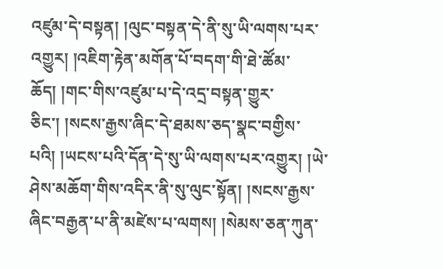འཛུམ་དེ་བསྟན། །ལུང་བསྟན་དེ་ནི་སུ་ཡི་ལགས་པར་འགྱུར། །འཇིག་རྟེན་མགོན་པོ་བདག་གི་ཐེ་ཚོམ་ཆོད། །གང་གིས་འཛུམ་པ་དེ་འདྲ་བསྟན་གྱུར་ཅིང་། །སངས་རྒྱས་ཞིང་དེ་ཐམས་ཅད་སྣང་བགྱིས་པའི། །ཡངས་པའི་དོན་དེ་སུ་ཡི་ལགས་པར་འགྱུར། །ཡེ་ཤེས་མཆོག་གིས་འདིར་ནི་སུ་ལུང་སྟོན། །སངས་རྒྱས་ཞིང་བརྒྱན་པ་ནི་མཛེས་པ་ལགས། །སེམས་ཅན་ཀུན་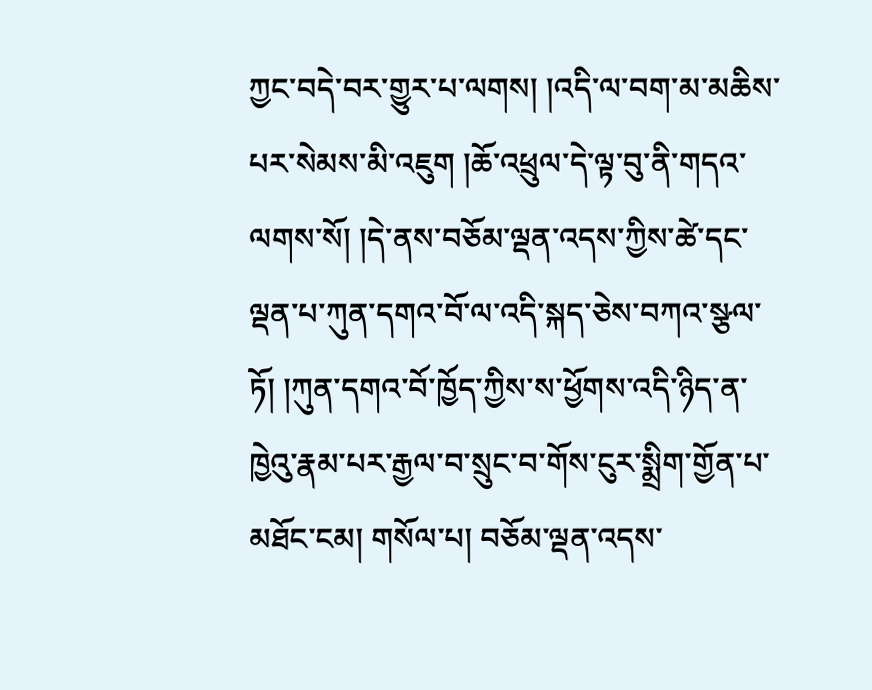ཀྱང་བདེ་བར་གྱུར་པ་ལགས། །འདི་ལ་བག་མ་མཆིས་པར་སེམས་མི་འཇུག །ཆོ་འཕྲུལ་དེ་ལྟ་བུ་ནི་གདའ་ལགས་སོ། །དེ་ནས་བཅོམ་ལྡན་འདས་ཀྱིས་ཚེ་དང་ལྡན་པ་ཀུན་དགའ་བོ་ལ་འདི་སྐད་ཅེས་བཀའ་སྩལ་ཏོ། །ཀུན་དགའ་བོ་ཁྱོད་ཀྱིས་ས་ཕྱོགས་འདི་ཉིད་ན་ཁྱེའུ་རྣམ་པར་རྒྱལ་བ་སྲུང་བ་གོས་ངུར་སྨྲིག་གྱོན་པ་མཐོང་ངམ། གསོལ་པ། བཅོམ་ལྡན་འདས་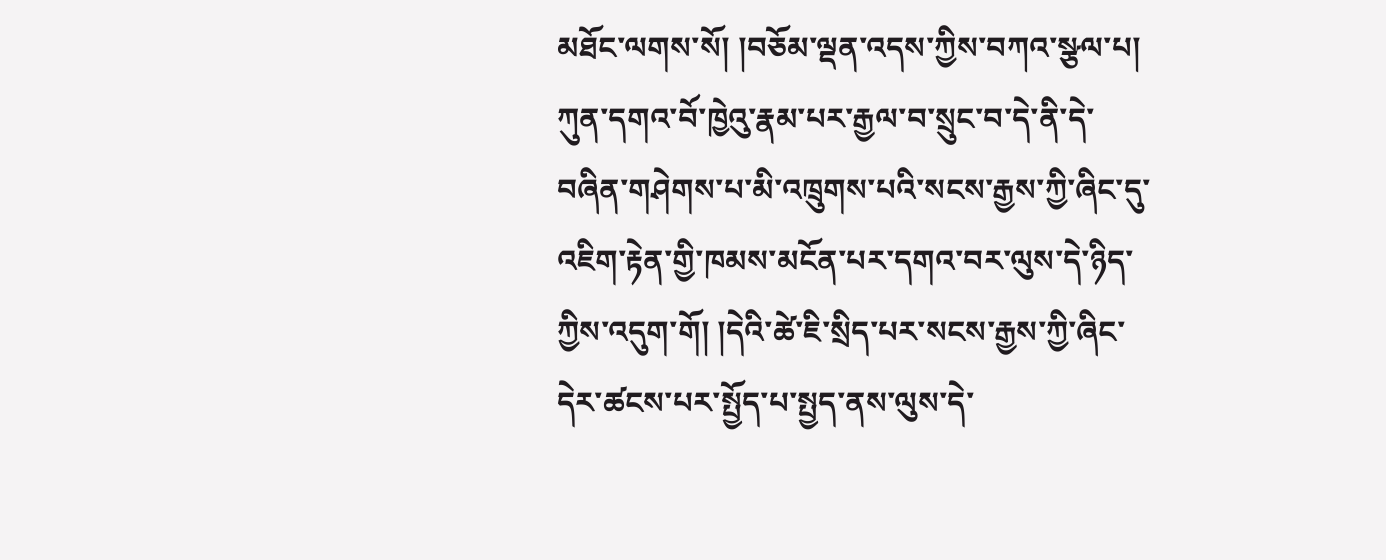མཐོང་ལགས་སོ། །བཅོམ་ལྡན་འདས་ཀྱིས་བཀའ་སྩལ་པ། ཀུན་དགའ་བོ་ཁྱེའུ་རྣམ་པར་རྒྱལ་བ་སྲུང་བ་དེ་ནི་དེ་བཞིན་གཤེགས་པ་མི་འཁྲུགས་པའི་སངས་རྒྱས་ཀྱི་ཞིང་དུ་འཇིག་རྟེན་གྱི་ཁམས་མངོན་པར་དགའ་བར་ལུས་དེ་ཉིད་ཀྱིས་འདུག་གོ། །དེའི་ཚེ་ཇི་སྲིད་པར་སངས་རྒྱས་ཀྱི་ཞིང་དེར་ཚངས་པར་སྤྱོད་པ་སྤྱད་ནས་ལུས་དེ་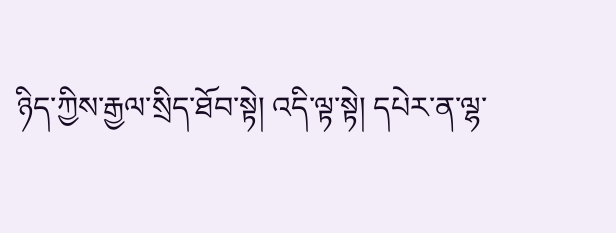ཉིད་ཀྱིས་རྒྱལ་སྲིད་ཐོབ་སྟེ། འདི་ལྟ་སྟེ། དཔེར་ན་ལྷ་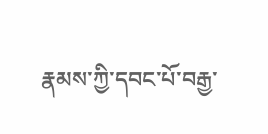རྣམས་ཀྱི་དབང་པོ་བརྒྱ་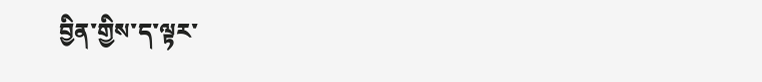བྱིན་གྱིས་ད་ལྟར་